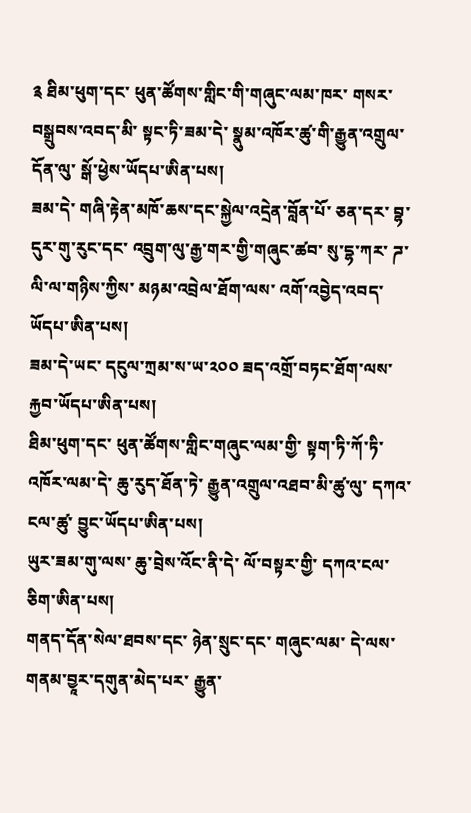༉ ཐིམ་ཕུག་དང་ ཕུན་ཚོགས་གླིང་གི་གཞུང་ལམ་ཁར་ གསར་བསྒྲུབས་འབད་མི་ སྟང་ཏི་ཟམ་དེ་ སྣུམ་འཁོར་ཚུ་གི་རྒྱུན་འགྲུལ་དོན་ལུ་ སྒོ་ཕྱེས་ཡོདཔ་ཨིན་པས།
ཟམ་དེ་ གཞི་རྟེན་མཁོ་ཆས་དང་སྐྱེལ་འདྲེན་བློན་པོ་ ཅན་དར་ བྷ་དུར་གུ་རུང་དང་ འབྲུག་ལུ་རྒྱ་གར་གྱི་གཞུང་ཚབ་ སུ་དྷ་ཀར་ ཌ་ལི་ལ་གཉིས་ཀྱིས་ མཉམ་འབྲེལ་ཐོག་ལས་ འགོ་འབྱེད་འབད་ཡོདཔ་ཨིན་པས།
ཟམ་དེ་ཡང་ དངུལ་ཀྲམ་ས་ཡ་༢༠༠ ཟད་འགྲོ་བཏང་ཐོག་ལས་ རྐྱབ་ཡོདཔ་ཨིན་པས།
ཐིམ་ཕུག་དང་ ཕུན་ཚོགས་གླིང་གཞུང་ལམ་གྱི་ སྟག་ཏི་ཀོ་ཏི་འཁོར་ལམ་དེ་ ཆུ་རུད་ཐོན་ཏེ་ རྒྱུན་འགྲུལ་འཐབ་མི་ཚུ་ལུ་ དཀའ་ངལ་ཚུ་ བྱུང་ཡོདཔ་ཨིན་པས།
ཡུར་ཟམ་གུ་ལས་ ཆུ་བྲེས་འོང་ནི་དེ་ ལོ་བསྟར་གྱི་ དཀའ་ངལ་ཅིག་ཨིན་པས།
གནད་དོན་སེལ་ཐབས་དང་ ཉེན་སྲུང་དང་ གཞུང་ལམ་ དེ་ལས་ གནམ་བྱཱར་དགུན་མེད་པར་ རྒྱུན་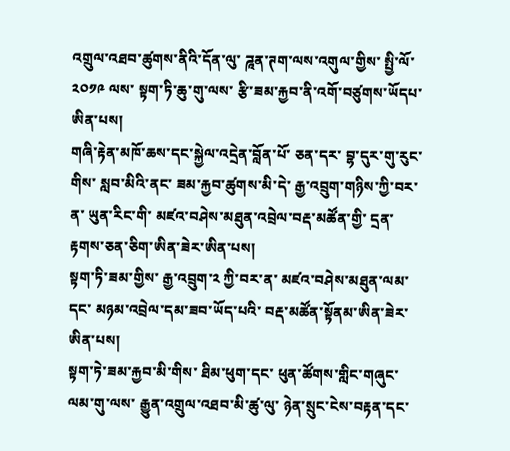འགྲུལ་འཐབ་ཚུགས་ནིའི་དོན་ལུ་ ཌཱན་ཊག་ལས་འགུལ་གྱིས་ སྤྱི་ལོ་༢༠༡༩ ལས་ སྟག་ཏི་ཆུ་གུ་ལས་ རྩི་ཟམ་རྐྱབ་ནི་འགོ་བཙུགས་ཡོདཔ་ཨིན་པས།
གཞི་རྟེན་མཁོ་ཆས་དང་སྐྱེལ་འདྲེན་བློན་པོ་ ཅན་དར་ བྷ་དུར་གུ་རུང་གིས་ སླབ་མིའི་ནང་ ཟམ་རྐྱབ་ཚུགས་མི་དེ་ རྒྱ་འབྲུག་གཉིས་ཀྱི་བར་ན་ ཡུན་རིང་གི་ མཛའ་བཤེས་མཐུན་འབྲེལ་བརྡ་མཚོན་གྱི་ དྲན་རྟགས་ཅན་ཅིག་ཨིན་ཟེར་ཨིན་པས།
སྟག་ཏི་ཟམ་གྱིས་ རྒྱ་འབྲུག་༢ ཀྱི་བར་ན་ མཛའ་བཤེས་མཐུན་ལམ་དང་ མཉམ་འབྲེལ་དམ་ཟབ་ཡོད་པའི་ བརྡ་མཚོན་སྟོནམ་ཨིན་ཟེར་ཨིན་པས།
སྟག་ཏེ་ཟམ་རྐྱབ་མི་གིས་ ཐིམ་ཕུག་དང་ ཕུན་ཚོགས་གླིང་གཞུང་ལམ་གུ་ལས་ རྒྱུན་འགྲུལ་འཐབ་མི་ཚུ་ལུ་ ཉེན་སྲུང་ངེས་བརྟན་དང་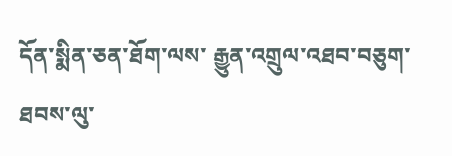དོན་སྨིན་ཅན་ཐོག་ལས་ རྒྱུན་འགྲུལ་འཐབ་བཅུག་ཐབས་ལུ་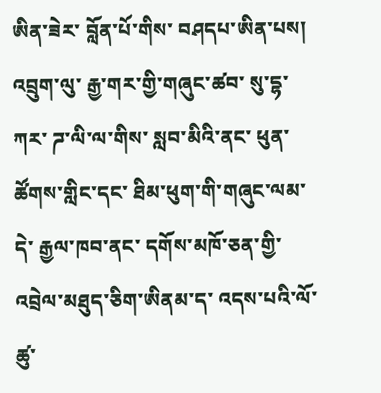ཨིན་ཟེར་ བློན་པོ་གིས་ བཤདཔ་ཨིན་པས།
འབྲུག་ལུ་ རྒྱ་གར་གྱི་གཞུང་ཚབ་ སུ་དྷ་ཀར་ ཌ་ལི་ལ་གིས་ སླབ་མིའི་ནང་ ཕུན་ཚོགས་གླིང་དང་ ཐིམ་ཕུག་གི་གཞུང་ལམ་དེ་ རྒྱལ་ཁབ་ནང་ དགོས་མཁོ་ཅན་གྱི་ འབྲེལ་མཐུད་ཅིག་ཨིནམ་ད་ འདས་པའི་ལོ་ཚུ་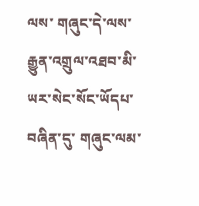ལས་ གཞུང་དེ་ལས་ རྒྱུན་འགྲུལ་འཐབ་མི་ ཡར་སེང་སོང་ཡོདཔ་བཞིན་དུ་ གཞུང་ལམ་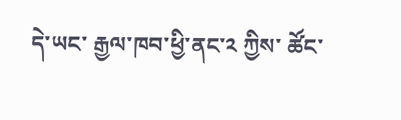དེ་ཡང་ རྒྱལ་ཁབ་ཕྱི་ནང་༢ ཀྱིས་ ཚོང་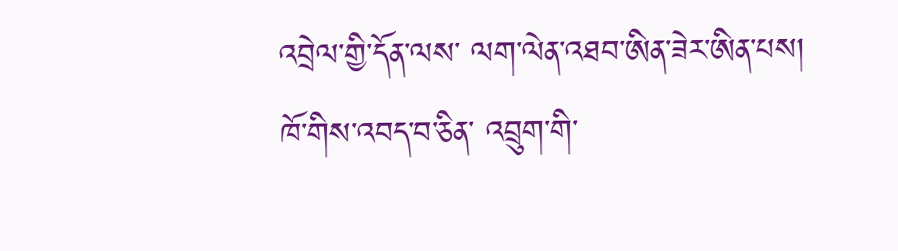འབྲེལ་གྱི་དོན་ལས་ ལག་ལེན་འཐབ་ཨིན་ཟེར་ཨིན་པས།
ཁོ་གིས་འབད་བ་ཅིན་ འབྲུག་གི་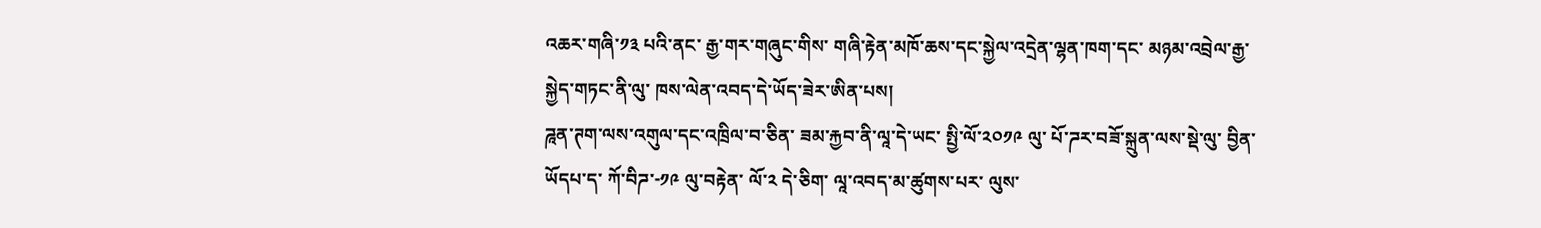འཆར་གཞི་༡༣ པའི་ནང་ རྒྱ་གར་གཞུང་གིས་ གཞི་རྟེན་མཁོ་ཆས་དང་སྐྱེལ་འདྲེན་ལྷན་ཁག་དང་ མཉམ་འབྲེལ་རྒྱ་སྐྱེད་གཏང་ནི་ལུ་ ཁས་ལེན་འབད་དེ་ཡོད་ཟེར་ཨིན་པས།
ཌཱན་ཊག་ལས་འགུལ་དང་འཁྲིལ་བ་ཅིན་ ཟམ་རྐྱབ་ནི་ལཱ་དེ་ཡང་ སྤྱི་ལོ་༢༠༡༩ ལུ་ པོ་ཌར་བཟོ་སྐྲུན་ལས་སྡེ་ལུ་ བྱིན་ཡོདཔ་ད་ ཀོ་བིཌ་-༡༩ ལུ་བརྟེན་ ལོ་༢ དེ་ཅིག་ ལཱ་འབད་མ་ཚུགས་པར་ ལུས་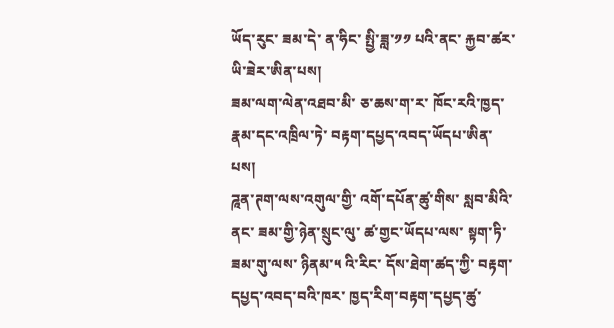ཡོད་རུང་ ཟམ་དེ་ ན་ཧིང་ སྤྱི་ཟླ་༡༡ པའི་ནང་ རྐྱབ་ཚར་ཡི་ཟེར་ཨིན་པས།
ཟམ་ལག་ལེན་འཐབ་མི་ ཅ་ཆས་ག་ར་ ཁོང་རའི་ཁྱད་རྣམ་དང་འཁྲིལ་ཏེ་ བརྟག་དཔྱད་འབད་ཡོདཔ་ཨིན་པས།
ཌཱན་ཊག་ལས་འགུལ་གྱི་ འགོ་དཔོན་ཚུ་གིས་ སླབ་མིའི་ནང་ ཟམ་གྱི་ཉེན་སྲུང་ལུ་ ཚ་གྱང་ཡོདཔ་ལས་ སྟག་ཏི་ཟམ་གུ་ལས་ ཉིནམ་༥ འི་རིང་ དོས་ཐེག་ཚད་ཀྱི་ བརྟག་དཔྱད་འབད་བའི་ཁར་ ཁྱད་རིག་བརྟག་དཔྱད་ཚུ་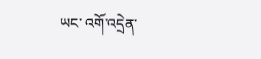ཡང་ འགོ་འདྲེན་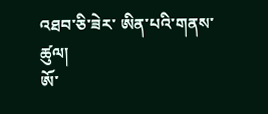འཐབ་ཅི་ཟེར་ ཨིན་པའི་གནས་ཚུལ།
ཨོ་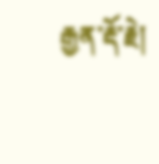རྒྱན་རྡོ་རྗེ།